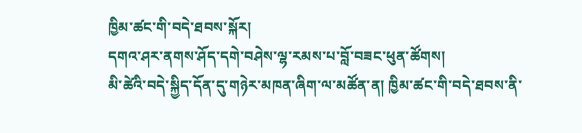ཁྱིམ་ཚང་གི་བདེ་ཐབས་སྐོར།
དགའ་ཤར་ནགས་ཤོད་དགེ་བཤེས་ལྷ་རམས་པ་བློ་བཟང་ཕུན་ཚོགས།
མི་ཚེའི་བདེ་སྐྱིད་དོན་དུ་གཉེར་མཁན་ཞིག་ལ་མཚོན་ན། ཁྱིམ་ཚང་གི་བདེ་ཐབས་ནི་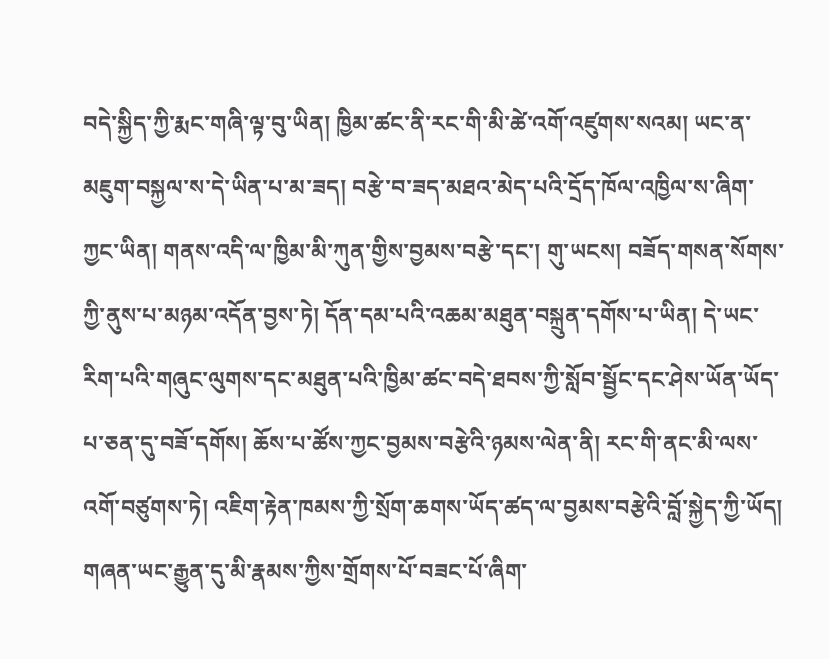བདེ་སྐྱིད་ཀྱི་རྨང་གཞི་ལྟ་བུ་ཡིན། ཁྱིམ་ཚང་ནི་རང་གི་མི་ཚེ་འགོ་འཛུགས་སའམ། ཡང་ན་མཇུག་བསྐྱལ་ས་དེ་ཡིན་པ་མ་ཟད། བརྩེ་བ་ཟད་མཐའ་མེད་པའི་དྲོད་ཁོལ་འཁྱིལ་ས་ཞིག་ཀྱང་ཡིན། གནས་འདི་ལ་ཁྱིམ་མི་ཀུན་གྱིས་བྱམས་བརྩེ་དང་། གུ་ཡངས། བཟོད་གསན་སོགས་ཀྱི་ནུས་པ་མཉམ་འདོན་བྱས་ཏེ། དོན་དམ་པའི་འཆམ་མཐུན་བསྐྲུན་དགོས་པ་ཡིན། དེ་ཡང་རིག་པའི་གཞུང་ལུགས་དང་མཐུན་པའི་ཁྱིམ་ཚང་བདེ་ཐབས་ཀྱི་སློབ་སྦྱོང་དང་ཤེས་ཡོན་ཡོད་པ་ཅན་དུ་བཟོ་དགོས། ཆོས་པ་ཚོས་ཀྱང་བྱམས་བརྩེའི་ཉམས་ལེན་ནི། རང་གི་ནང་མི་ལས་འགོ་བཙུགས་ཏེ། འཇིག་རྟེན་ཁམས་ཀྱི་སྲོག་ཆགས་ཡོད་ཚད་ལ་བྱམས་བརྩེའི་བློ་སྐྱེད་ཀྱི་ཡོད།
གཞན་ཡང་རྒྱུན་དུ་མི་རྣམས་ཀྱིས་གྲོགས་པོ་བཟང་པོ་ཞིག་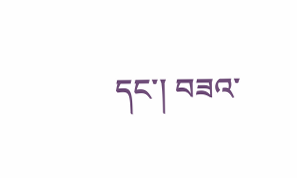དང་། བཟའ་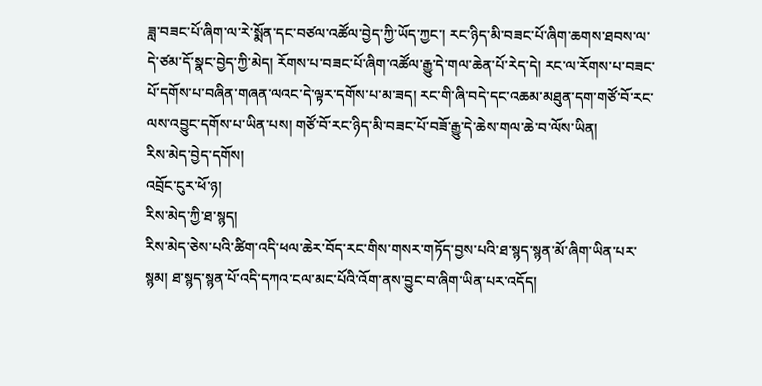ཟླ་བཟང་པོ་ཞིག་ལ་རེ་སྨོན་དང་བཙལ་འཚོལ་བྱེད་ཀྱི་ཡོད་ཀྱང་། རང་ཉིད་མི་བཟང་པོ་ཞིག་ཆགས་ཐབས་ལ་དེ་ཙམ་དོ་སྣང་བྱེད་ཀྱི་མེད། རོགས་པ་བཟང་པོ་ཞིག་འཚོལ་རྒྱུ་དེ་གལ་ཆེན་པོ་རེད་དེ། རང་ལ་རོགས་པ་བཟང་པོ་དགོས་པ་བཞིན་གཞན་ལའང་དེ་ལྟར་དགོས་པ་མ་ཟད། རང་གི་ཞི་བདེ་དང་འཆམ་མཐུན་དག་གཙོ་བོ་རང་ལས་འབྱུང་དགོས་པ་ཡིན་པས། གཙོ་བོ་རང་ཉིད་མི་བཟང་པོ་བཟོ་རྒྱུ་དེ་ཆེས་གལ་ཆེ་བ་ལོས་ཡིན།
རིས་མེད་བྱེད་དགོས།
འབྲོང་ངུར་ཕོ་ཉ།
རིས་མེད་ཀྱི་ཐ་སྙད།
རིས་མེད་ཅེས་པའི་ཚིག་འདི་ཕལ་ཆེར་བོད་རང་གིས་གསར་གཏོད་བྱས་པའི་ཐ་སྙད་སྙན་མོ་ཞིག་ཡིན་པར་སྙམ། ཐ་སྙད་སྙན་པོ་འདི་དཀའ་ངལ་མང་པོའི་འོག་ནས་བྱུང་བ་ཞིག་ཡིན་པར་འདོད།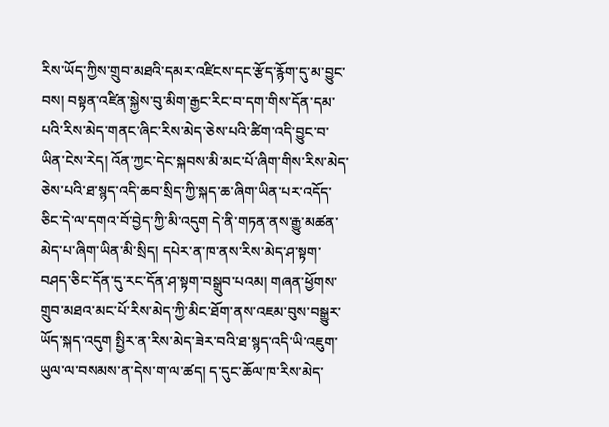རིས་ཡོད་ཀྱིས་གྲུབ་མཐའི་དམར་འཛིངས་དང་རྩོད་རྙོག་དུ་མ་བྱུང་བས། བསྟན་འཛིན་སྐྱེས་བུ་མིག་རྒྱང་རིང་བ་དག་གིས་དོན་དམ་པའི་རིས་མེད་གནང་ཞིང་རིས་མེད་ཅེས་པའི་ཚིག་འདི་བྱུང་བ་ཡིན་ངེས་རེད། འོན་ཀྱང་དེང་སྐབས་མི་མང་པོ་ཞིག་གིས་རིས་མེད་ཅེས་པའི་ཐ་སྙད་འདི་ཆབ་སྲིད་ཀྱི་སྐད་ཆ་ཞིག་ཡིན་པར་འདོད་ཅིང་དེ་ལ་དགའ་བོ་བྱེད་ཀྱི་མི་འདུག དེ་ནི་གཏན་ནས་རྒྱུ་མཚན་མེད་པ་ཞིག་ཡིན་མི་སྲིད། དཔེར་ན་ཁ་ནས་རིས་མེད་ཤ་སྟག་བཤད་ཅིང་དོན་དུ་རང་དོན་ཤ་སྟག་བསྒྲུབ་པའམ། གཞན་ཕྱོགས་གྲུབ་མཐའ་མང་པོ་རིས་མེད་ཀྱི་མིང་ཐོག་ནས་འཇམ་བུས་བསྒྱུར་ཡོད་སྐད་འདུག སྤྱིར་ན་རིས་མེད་ཟེར་བའི་ཐ་སྙད་འདི་ཡི་འཇུག་ཡུལ་ལ་བསམས་ན་དེས་ག་ལ་ཚད། ད་དུང་ཆོལ་ཁ་རིས་མེད་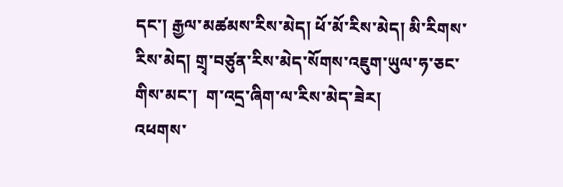དང་། རྒྱལ་མཚམས་རིས་མེད། ཕོ་མོ་རིས་མེད། མི་རིགས་རིས་མེད། གྲྭ་བཙུན་རིས་མེད་སོགས་འཇུག་ཡུལ་ཧ་ཅང་གིས་མང་།  ག་འདྲ་ཞིག་ལ་རིས་མེད་ཟེར།
འཕགས་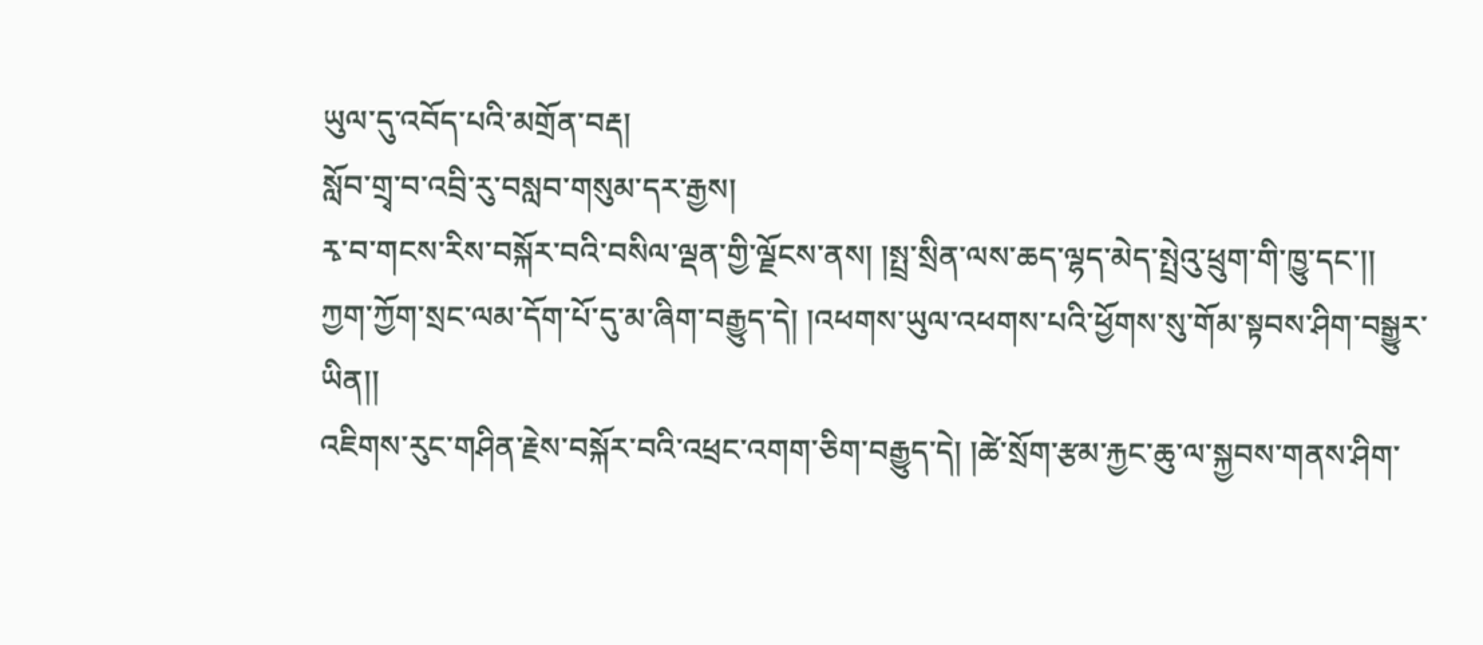ཡུལ་དུ་འབོད་པའི་མགྲོན་བརྡ།
སློབ་གྲྭ་བ་འབྲི་རུ་བསླབ་གསུམ་དར་རྒྱས།
རྭ་བ་གངས་རིས་བསྐོར་བའི་བསིལ་ལྡན་གྱི་ལྗོངས་ནས། །སྤྲ་སྲིན་ལས་ཆད་ལྷད་མེད་སྤྲེའུ་ཕྲུག་གི་ཁྱུ་དང་།།
ཀྱག་ཀྱོག་སྲང་ལམ་དོག་པོ་དུ་མ་ཞིག་བརྒྱུད་དེ། །འཕགས་ཡུལ་འཕགས་པའི་ཕྱོགས་སུ་གོམ་སྟབས་ཤིག་བསྒྱུར་ཡིན།།
འཇིགས་རུང་གཤིན་རྗེས་བསྐོར་བའི་འཕྲང་འགག་ཅིག་བརྒྱུད་དེ། །ཚེ་སྲོག་རྩམ་རྐྱང་ཆུ་ལ་སྐྱབས་གནས་ཤིག་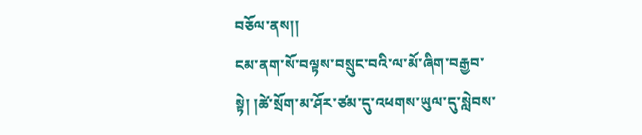བཅོལ་ནས།།
ངམ་ནག་སོ་བལྟས་བསྲུང་བའི་ལ་མོ་ཞིག་བརྒྱབ་སྟེ། །ཚེ་སྲོག་མ་ཤོར་ཙམ་དུ་འཕགས་ཡུལ་དུ་སླེབས་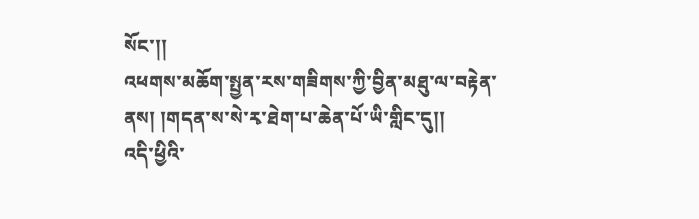སོང་།།
འཕགས་མཆོག་སྤྱན་རས་གཟིགས་ཀྱི་བྱིན་མཐུ་ལ་བརྟེན་ནས། །གདན་ས་སེ་རྭ་ཐེག་པ་ཆེན་པོ་ཡི་གླིང་དུ།།
འདི་ཕྱིའི་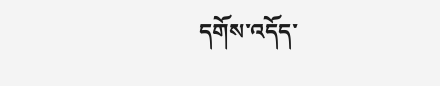དགོས་འདོད་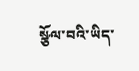སྩོལ་བའི་ཡིད་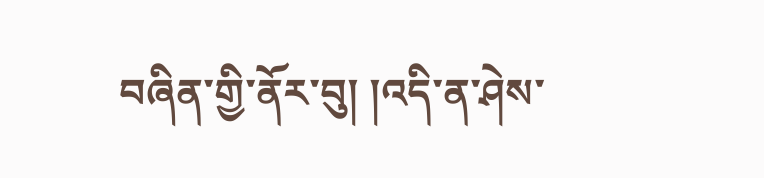བཞིན་གྱི་ནོར་བུ། །འདི་ན་ཤེས་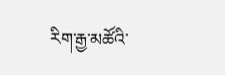རིག་རྒྱ་མཚོའི་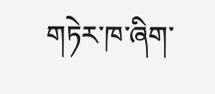གཏེར་ཁ་ཞིག་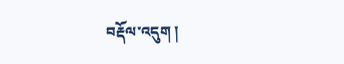བརྡོལ་འདུག །